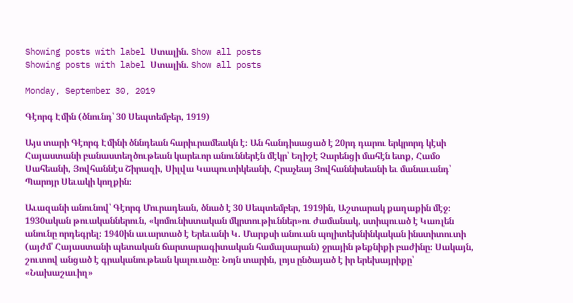Showing posts with label Ստալին. Show all posts
Showing posts with label Ստալին. Show all posts

Monday, September 30, 2019

Գէորգ Էմին (ծնունդ՝ 30 Սեպտեմբեր, 1919)

Այս տարի Գէորգ Էմինի ծննդեան հարիւրամեակն է։ Ան հանդիսացած է 20րդ դարու երկրորդ կէսի Հայաստանի բանաստեղծութեան կարեւոր անուններէն մէկր՝ Եղիշէ Չարենցի մահէն ետք, Համօ Սահեանի, Յովհաննէս Շիրազի, Սիլվա Կապուտիկեանի, Հրաչեայ Յովհաննիսեանի եւ մանաւանդ՝ Պարոյր Սեւակի կողքին։

Աւազանի անունով՝ Գէորգ Մուրադեան, ծնած է 30 Սեպտեմբեր, 1919ին, Աշտարակ քաղաքին մէջ։ 1930ական թուականներուն, «կոմունիստական մկրտութիւններ»ու ժամանակ, ստիպուած է Կառլեն անունը որդեգրել։ 1940ին աւարտած է Երեւանի Կ. Մարքսի անուան պոլիտեխնինկական ինստիտուտի (այժմ՝ Հայաստանի պետական ճարտարագիտական համալսարան) ջրային թեքնիքի բաժինը։ Սակայն, շուտով անցած է գրականութեան կալուածը։ Նոյն տարին, լոյս ընծայած է իր երեխայրիքը՝ «Նախաշաւիղ»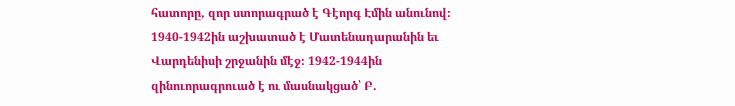հատորը, զոր ստորագրած է Գէորգ Էմին անունով։ 1940-1942ին աշխատած է Մատենադարանին եւ Վարդենիսի շրջանին մէջ։ 1942-1944ին զինուորագրուած է ու մասնակցած՝ Բ.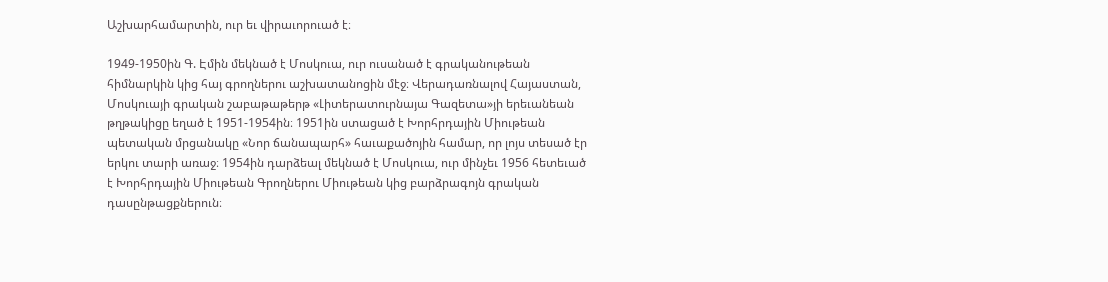Աշխարհամարտին, ուր եւ վիրաւորուած է։

1949-1950ին Գ. Էմին մեկնած է Մոսկուա, ուր ուսանած է գրականութեան հիմնարկին կից հայ գրողներու աշխատանոցին մէջ։ Վերադառնալով Հայաստան, Մոսկուայի գրական շաբաթաթերթ «Լիտերատուրնայա Գազետա»յի երեւանեան թղթակիցը եղած է 1951-1954ին։ 1951ին ստացած է Խորհրդային Միութեան պետական մրցանակը «Նոր ճանապարհ» հաւաքածոյին համար, որ լոյս տեսած էր երկու տարի առաջ։ 1954ին դարձեալ մեկնած է Մոսկուա, ուր մինչեւ 1956 հետեւած է Խորհրդային Միութեան Գրողներու Միութեան կից բարձրագոյն գրական դասընթացքներուն։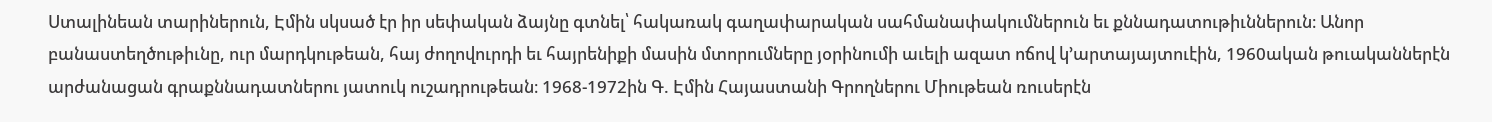Ստալինեան տարիներուն, Էմին սկսած էր իր սեփական ձայնը գտնել՝ հակառակ գաղափարական սահմանափակումներուն եւ քննադատութիւններուն։ Անոր բանաստեղծութիւնը, ուր մարդկութեան, հայ ժողովուրդի եւ հայրենիքի մասին մտորումները յօրինումի աւելի ազատ ոճով կ՚արտայայտուէին, 1960ական թուականներէն արժանացան գրաքննադատներու յատուկ ուշադրութեան։ 1968-1972ին Գ. Էմին Հայաստանի Գրողներու Միութեան ռուսերէն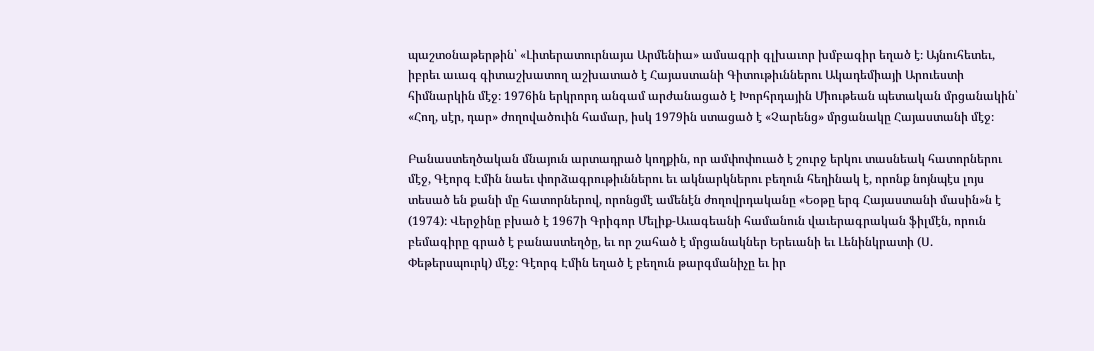պաշտօնաթերթին՝ «Լիտերատուրնայա Արմենիա» ամսագրի գլխաւոր խմբագիր եղած է։ Այնուհետեւ, իբրեւ աւագ գիտաշխատող աշխատած է Հայաստանի Գիտութիւններու Ակադեմիայի Արուեստի հիմնարկին մէջ։ 1976ին երկրորդ անգամ արժանացած է Խորհրդային Միութեան պետական մրցանակին՝ «Հող, սէր, դար» ժողովածուին համար, իսկ 1979ին ստացած է «Չարենց» մրցանակը Հայաստանի մէջ։

Բանաստեղծական մնայուն արտադրած կողքին, որ ամփոփուած է շուրջ երկու տասնեակ հատորներու մէջ, Գէորգ Էմին նաեւ փորձագրութիւններու եւ ակնարկներու բեղուն հեղինակ է, որոնք նոյնպէս լոյս տեսած են քանի մը հատորներով, որոնցմէ ամենէն ժողովրդականը «Եօթը երգ Հայաստանի մասին»ն է (1974)։ Վերջինը բխած է 1967ի Գրիգոր Մելիք-Աւագեանի համանուն վաւերագրական ֆիլմէն, որուն բեմագիրը գրած է բանաստեղծը, եւ որ շահած է մրցանակներ Երեւանի եւ Լենինկրատի (Ս. Փեթերսպուրկ) մէջ։ Գէորգ Էմին եղած է բեղուն թարգմանիչը եւ իր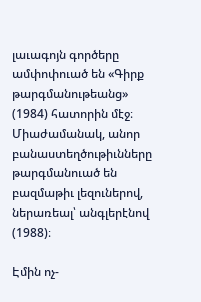լաւագոյն գործերը ամփոփուած են «Գիրք թարգմանութեանց» (1984) հատորին մէջ։ Միաժամանակ, անոր բանաստեղծութիւնները թարգմանուած են բազմաթիւ լեզուներով, ներառեալ՝ անգլերէնով (1988)։

Էմին ոչ-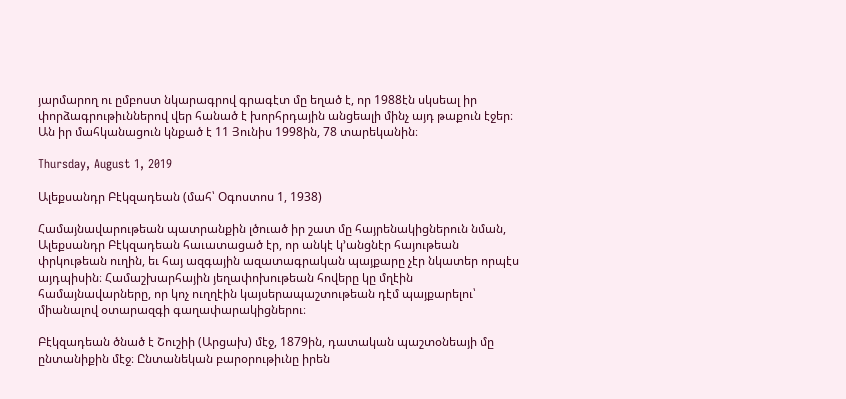յարմարող ու ըմբոստ նկարագրով գրագէտ մը եղած է, որ 1988էն սկսեալ իր փորձագրութիւններով վեր հանած է խորհրդային անցեալի մինչ այդ թաքուն էջեր։ Ան իր մահկանացուն կնքած է 11 Յունիս 1998ին, 78 տարեկանին։

Thursday, August 1, 2019

Ալեքսանդր Բէկզադեան (մահ՝ Օգոստոս 1, 1938)

Համայնավարութեան պատրանքին լծուած իր շատ մը հայրենակիցներուն նման, Ալեքսանդր Բէկզադեան հաւատացած էր, որ անկէ կ՚անցնէր հայութեան փրկութեան ուղին, եւ հայ ազգային ազատագրական պայքարը չէր նկատեր որպէս այդպիսին։ Համաշխարհային յեղափոխութեան հովերը կը մղէին համայնավարները, որ կոչ ուղղէին կայսերապաշտութեան դէմ պայքարելու՝ միանալով օտարազգի գաղափարակիցներու։

Բէկզադեան ծնած է Շուշիի (Արցախ) մէջ, 1879ին, դատական պաշտօնեայի մը ընտանիքին մէջ։ Ընտանեկան բարօրութիւնը իրեն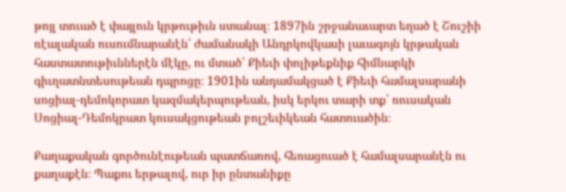թոյլ տուած է փայլուն կրթութիւն ստանալ։ 1897ին շրջանաւարտ եղած է Շուշիի ռէալական ուսումնարանէն՝ ժամանակի Անդրկովկասի լաւագոյն կրթական հաստատութիւններէն մէկը, ու մտած՝ Քիեւի փոլիթեքնիք հիմնարկի գիւղատնտեսութեան դպրոցը։ 1901ին անդամակցած է Քիեւի համալսարանի սոցիալ-դեմոկորատ կազմակերպութեան, իսկ երկու տարի տք՝ ռուսական Սոցիալ-Դեմոկրատ կուսակցութեան բոլշեւիկեան հատուածին։

Քաղաքական գործունէութեան պատճառով, հեռացուած է համալսարանէն ու քաղաքէն։ Պաքու երթալով, ուր իր ընտանիքը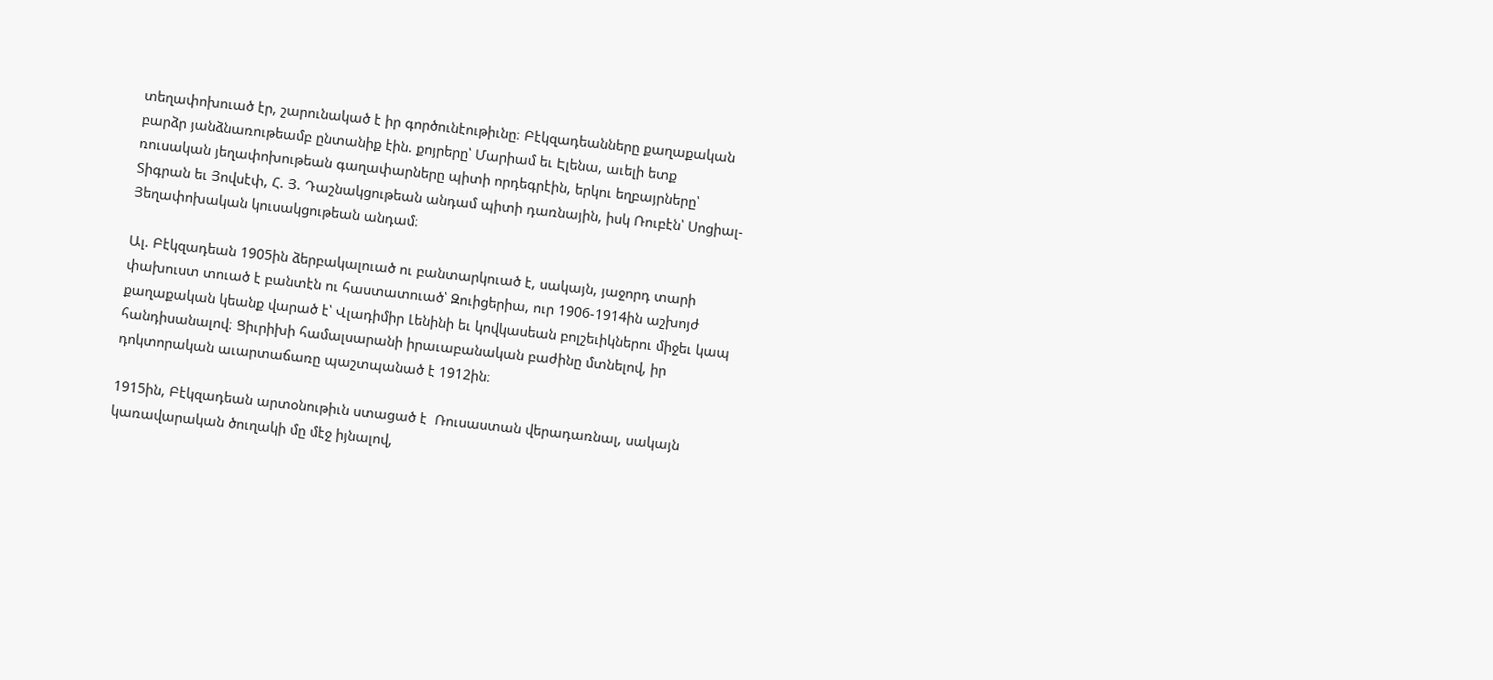տեղափոխուած էր, շարունակած է իր գործունէութիւնը։ Բէկզադեանները քաղաքական բարձր յանձնառութեամբ ընտանիք էին. քոյրերը՝ Մարիամ եւ Էլենա, աւելի ետք ռուսական յեղափոխութեան գաղափարները պիտի որդեգրէին, երկու եղբայրները՝ Տիգրան եւ Յովսէփ, Հ. Յ. Դաշնակցութեան անդամ պիտի դառնային, իսկ Ռուբէն՝ Սոցիալ-Յեղափոխական կուսակցութեան անդամ։

Ալ. Բէկզադեան 1905ին ձերբակալուած ու բանտարկուած է, սակայն, յաջորդ տարի փախուստ տուած է բանտէն ու հաստատուած՝ Զուիցերիա, ուր 1906-1914ին աշխոյժ քաղաքական կեանք վարած է՝ Վլադիմիր Լենինի եւ կովկասեան բոլշեւիկներու միջեւ կապ հանդիսանալով։ Ցիւրիխի համալսարանի իրաւաբանական բաժինը մտնելով, իր դոկտորական աւարտաճառը պաշտպանած է 1912ին։

1915ին, Բէկզադեան արտօնութիւն ստացած է  Ռուսաստան վերադառնալ, սակայն կառավարական ծուղակի մը մէջ իյնալով,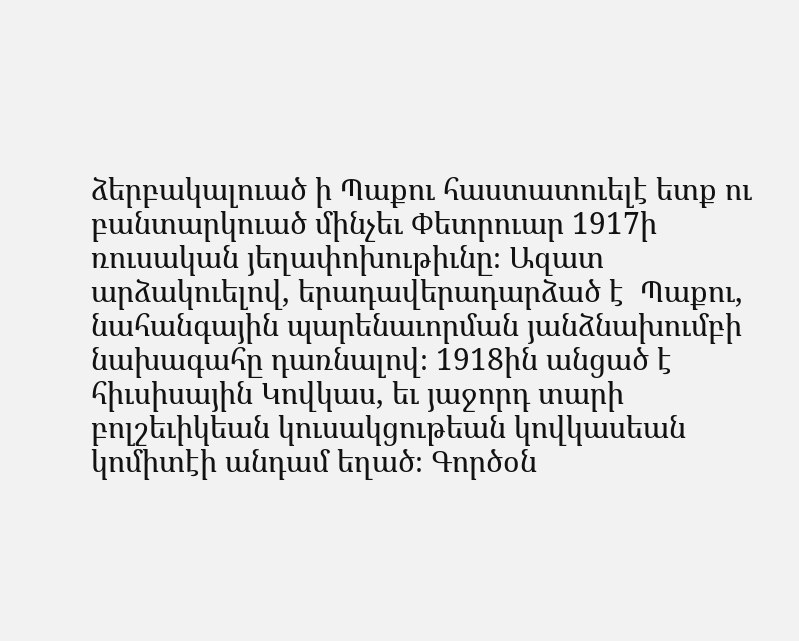ձերբակալուած ի Պաքու հաստատուելէ ետք ու բանտարկուած մինչեւ Փետրուար 1917ի ռուսական յեղափոխութիւնը։ Ազատ արձակուելով, երադավերադարձած է  Պաքու, նահանգային պարենաւորման յանձնախումբի նախագահը դառնալով։ 1918ին անցած է հիւսիսային Կովկաս, եւ յաջորդ տարի բոլշեւիկեան կուսակցութեան կովկասեան կոմիտէի անդամ եղած։ Գործօն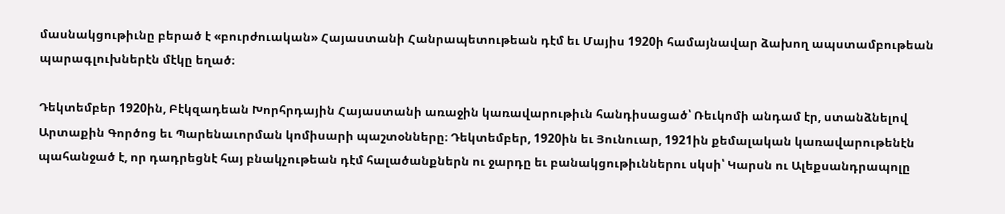մասնակցութիւնը բերած է «բուրժուական» Հայաստանի Հանրապետութեան դէմ եւ Մայիս 1920ի համայնավար ձախող ապստամբութեան պարագլուխներէն մէկը եղած։

Դեկտեմբեր 1920ին, Բէկզադեան Խորհրդային Հայաստանի առաջին կառավարութիւն հանդիսացած՝ Ռեւկոմի անդամ էր, ստանձնելով Արտաքին Գործոց եւ Պարենաւորման կոմիսարի պաշտօնները։ Դեկտեմբեր, 1920ին եւ Յունուար, 1921ին քեմալական կառավարութենէն պահանջած է, որ դադրեցնէ հայ բնակչութեան դէմ հալածանքներն ու ջարդը եւ բանակցութիւններու սկսի՝ Կարսն ու Ալեքսանդրապոլը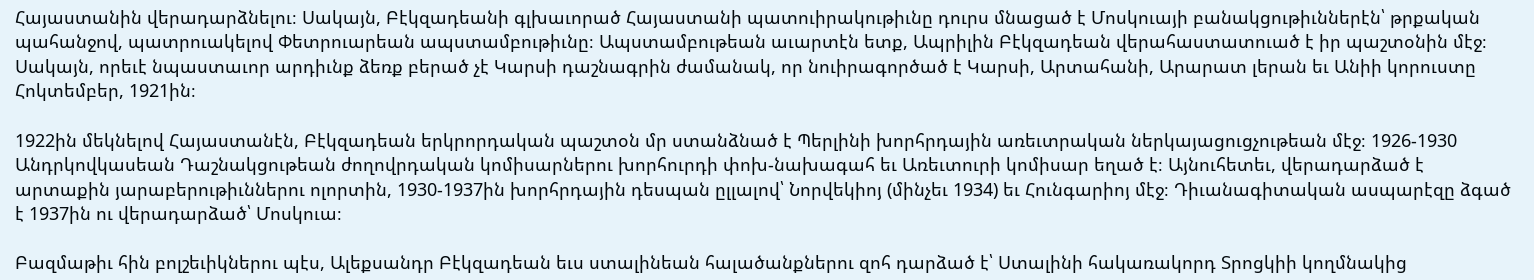Հայաստանին վերադարձնելու։ Սակայն, Բէկզադեանի գլխաւորած Հայաստանի պատուիրակութիւնը դուրս մնացած է Մոսկուայի բանակցութիւններէն՝ թրքական պահանջով, պատրուակելով Փետրուարեան ապստամբութիւնը։ Ապստամբութեան աւարտէն ետք, Ապրիլին Բէկզադեան վերահաստատուած է իր պաշտօնին մէջ։ Սակայն, որեւէ նպաստաւոր արդիւնք ձեռք բերած չէ Կարսի դաշնագրին ժամանակ, որ նուիրագործած է Կարսի, Արտահանի, Արարատ լերան եւ Անիի կորուստը Հոկտեմբեր, 1921ին։

1922ին մեկնելով Հայաստանէն, Բէկզադեան երկրորդական պաշտօն մր ստանձնած է Պերլինի խորհրդային առեւտրական ներկայացուցչութեան մէջ։ 1926-1930 Անդրկովկասեան Դաշնակցութեան ժողովրդական կոմիսարներու խորհուրդի փոխ-նախագահ եւ Առեւտուրի կոմիսար եղած է։ Այնուհետեւ, վերադարձած է արտաքին յարաբերութիւններու ոլորտին, 1930-1937ին խորհրդային դեսպան ըլլալով՝ Նորվեկիոյ (մինչեւ 1934) եւ Հունգարիոյ մէջ։ Դիւանագիտական ասպարէզը ձգած է 1937ին ու վերադարձած՝ Մոսկուա։

Բազմաթիւ հին բոլշեւիկներու պէս, Ալեքսանդր Բէկզադեան եւս ստալինեան հալածանքներու զոհ դարձած է՝ Ստալինի հակառակորդ Տրոցկիի կողմնակից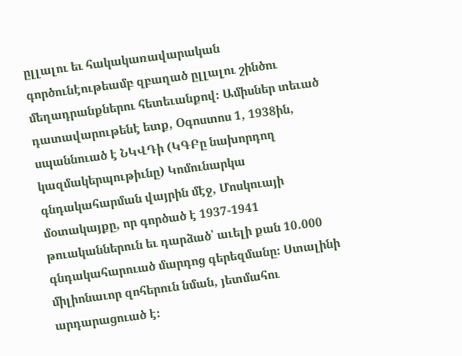ըլլալու եւ հակակառավարական գործունէութեամբ զբաղած ըլլալու շինծու մեղադրանքներու հետեւանքով։ Ամիսներ տեւած դատավարութենէ ետք, Օգոստոս 1, 1938ին, սպաննուած է ՆԿՎԴի (ԿԳԲը նախորդող կազմակերպութիւնը) Կոմունարկա գնդակահարման վայրին մէջ, Մոսկուայի մօտակայքը, որ գործած է 1937-1941 թուականներուն եւ դարձած՝ աւելի քան 10.000 գնդակահարուած մարդոց գերեզմանը։ Ստալինի միլիոնաւոր զոհերուն նման, յետմահու արդարացուած է։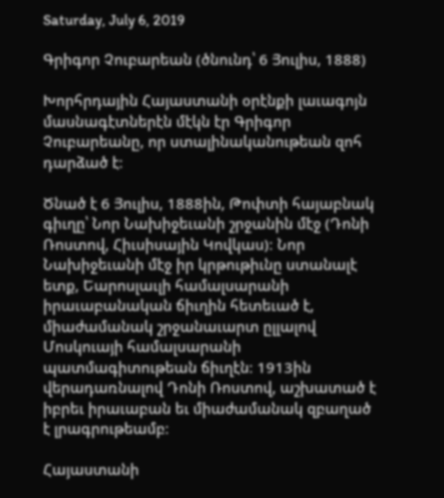Saturday, July 6, 2019

Գրիգոր Չուբարեան (ծնունդ՝ 6 Յուլիս, 1888)

Խորհրդային Հայաստանի օրէնքի լաւագոյն մասնագէտներէն մէկն էր Գրիգոր Չուբարեանը, որ ստալինականութեան զոհ դարձած է։

Ծնած է 6 Յուլիս, 1888ին, Թոփտի հայաբնակ գիւղը՝ Նոր Նախիջեւանի շրջանին մէջ (Դոնի Ռոստով, Հիւսիսային Կովկաս)։ Նոր Նախիջեւանի մէջ իր կրթութիւնը ստանալէ ետք, Եարոսլաւլի համալսարանի իրաւաբանական ճիւղին հետեւած է, միաժամանակ շրջանաւարտ ըլլալով Մոսկուայի համալսարանի պատմագիտութեան ճիւղէն։ 1913ին վերադառնալով Դոնի Ռոստով, աշխատած է իբրեւ իրաւաբան եւ միաժամանակ զբաղած է լրագրութեամբ։

Հայաստանի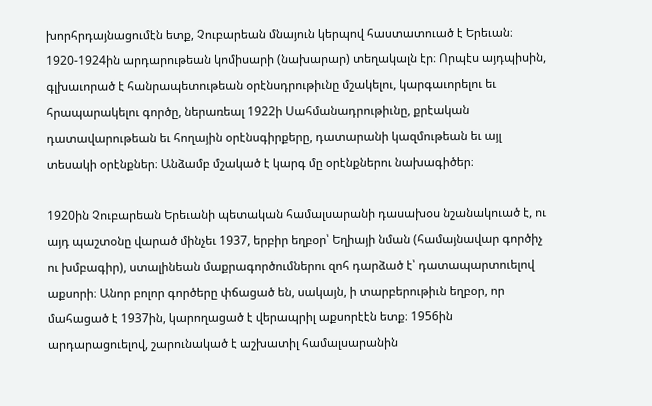խորհրդայնացումէն ետք, Չուբարեան մնայուն կերպով հաստատուած է Երեւան։ 1920-1924ին արդարութեան կոմիսարի (նախարար) տեղակալն էր։ Որպէս այդպիսին, գլխաւորած է հանրապետութեան օրէնսդրութիւնը մշակելու, կարգաւորելու եւ հրապարակելու գործը, ներառեալ 1922ի Սահմանադրութիւնը, քրէական դատավարութեան եւ հողային օրէնսգիրքերը, դատարանի կազմութեան եւ այլ տեսակի օրէնքներ։ Անձամբ մշակած է կարգ մը օրէնքներու նախագիծեր։

1920ին Չուբարեան Երեւանի պետական համալսարանի դասախօս նշանակուած է, ու այդ պաշտօնը վարած մինչեւ 1937, երբիր եղբօր՝ Եղիայի նման (համայնավար գործիչ ու խմբագիր), ստալինեան մաքրագործումներու զոհ դարձած է՝ դատապարտուելով աքսորի։ Անոր բոլոր գործերը փճացած են, սակայն, ի տարբերութիւն եղբօր, որ մահացած է 1937ին, կարողացած է վերապրիլ աքսորէէն ետք։ 1956ին արդարացուելով, շարունակած է աշխատիլ համալսարանին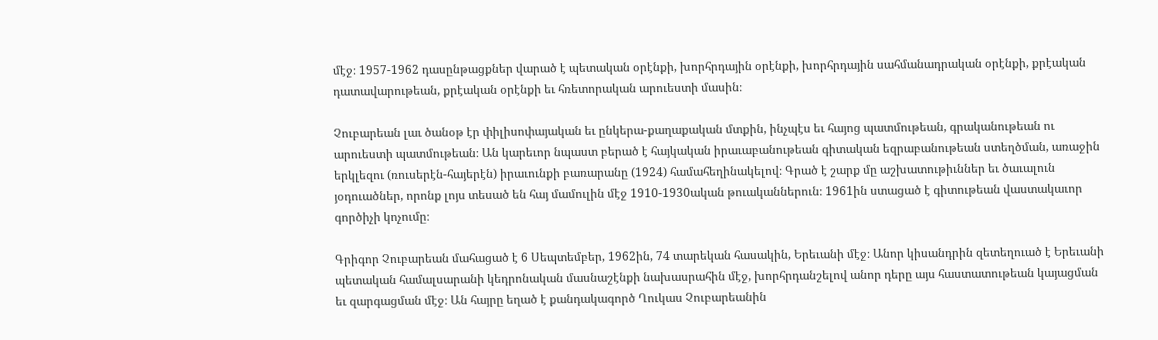մէջ։ 1957-1962 դասընթացքներ վարած է պետական օրէնքի, խորհրդային օրէնքի, խորհրդային սահմանադրական օրէնքի, քրէական դատավարութեան, քրէական օրէնքի եւ հռետորական արուեստի մասին։

Չուբարեան լաւ ծանօթ էր փիլիսոփայական եւ ընկերա-քաղաքական մտքին, ինչպէս եւ հայոց պատմութեան, գրականութեան ու արուեստի պատմութեան։ Ան կարեւոր նպաստ բերած է հայկական իրաւաբանութեան գիտական եզրաբանութեան ստեղծման, առաջին երկլեզու (ռուսերէն-հայերէն) իրաւունքի բառարանը (1924) համահեղինակելով։ Գրած է շարք մը աշխատութիւններ եւ ծաւալուն յօդուածներ, որոնք լոյս տեսած են հայ մամուլին մէջ 1910-1930ական թուականներուն։ 1961ին ստացած է գիտութեան վաստակաւոր գործիչի կոչումը։

Գրիգոր Չուբարեան մահացած է 6 Սեպտեմբեր, 1962ին, 74 տարեկան հասակին, Երեւանի մէջ։ Անոր կիսանդրին զետեղուած է Երեւանի պետական համալսարանի կեդրոնական մասնաշէնքի նախասրահին մէջ, խորհրդանշելով անոր դերը այս հաստատութեան կայացման եւ զարգացման մէջ։ Ան հայրը եղած է քանդակագործ Ղուկաս Չուբարեանին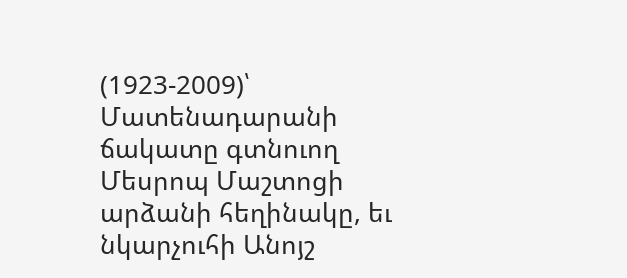(1923-2009)՝ Մատենադարանի ճակատը գտնուող Մեսրոպ Մաշտոցի արձանի հեղինակը, եւ նկարչուհի Անոյշ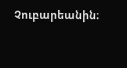Չուբարեանին։